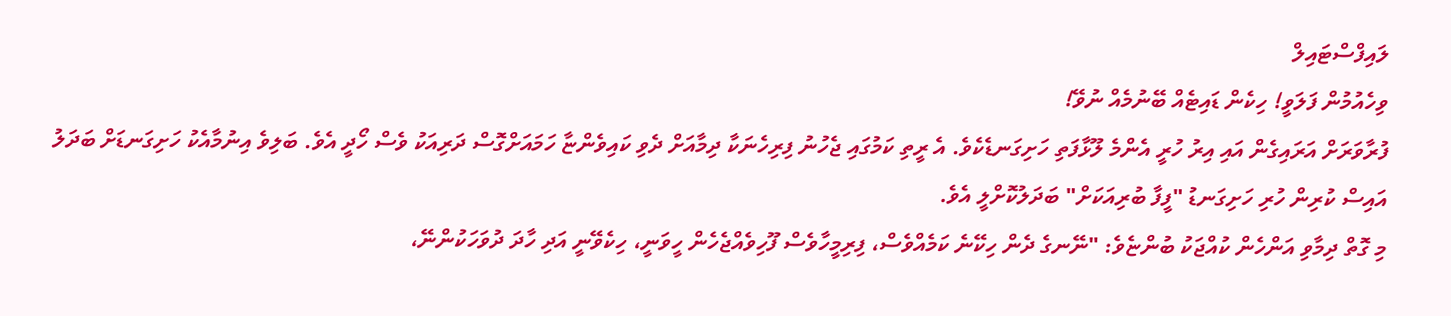ލައިފްސްޓައިލް
ވިހެއުމުން ފަލަވީ! ހިކެން ޑައިޓެއް ބޭނުމެއް ނުވޭ!
ފުރާވަރަށް އަރައިގެން އައި އިރު ހުރީ އެންމެ ލޫޅާފަތި ހަށިގަނޑެކެވެ. އެ ރީތި ކަމުގައި ޖެހުނު ފިރިހެނަކާ ދިމާއަށް ދެވި ކައިވެންޏާ ހަމައަށްގޮސް ދަރިއަކު ވެސް ހޯދީ އެވެ. ބަލިވެ އިނުމާއެކު ހަށިގަނޑަށް ބަދަލު އައިސް ކުރިން ހުރި ހަށިގަނޑު "ފީފާ ބުރިއަކަށް" ބަދަލުކޮށްލީ އެވެ.
މި ގޮތް ދިމާވި އަންހެން ކުއްޖަކު ބުންޏެވެ: "ނޭނގެ ދެން ހިކޭނެ ކަމެއްވެސް، ފިރިމީހާވެސް ފޫހިވެއްޖެހެން ހީވަނީ، ހިކެވޭނީ އަދި ހާދަ ދުވަހަކުންނޭ،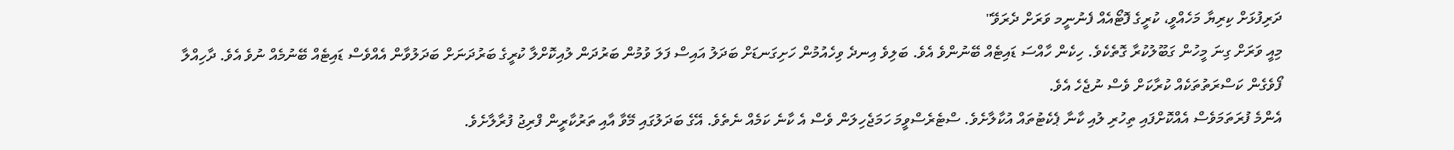ދަރިފުޅަށް ކިރިޔާ މަހެއްވީ، ކުރީގެ ފޮޓޯއެއް ފެނުނީމ ވަރަށް ދެރަވޭ"
މިއީ ވަރަށް ގިނަ މީހުން ގަބޫލުކުރާ ގޮތެކެވެ. ހިކެން ހާއްސަ ޑައިޓެއް ބޭނުންވެ އެވެ. ބަލިވެ އިނދެ ވިހެއުމުން ހަށިގަނޑަށް ބަދަލު އައިސް ފަލަ ވުމުން ބަރުދަން ލުއިކޮށްލާ ކުރީގެ ބަރުދަނަށް ބަދަލުވާން އެއްވެސް ޑައިޓެއް ބޭނުމެއް ނުވެ އެވެ. ދާހިއްލާ ފޯވެގެން ކަސްރަތުތަކެއް ކުރާކަށް ވެސް ނުޖެހެ އެވެ.
އެންމެ ފުރަތަމަވެސް އެއްކޮށްފައި ތިހުރި ލުއި ކާނާ ޕެކެޓުތައް އުކާލާށެވެ. ސްޓެރެސްވީމަ ހަމަޖެހިލަން ވެސް އެ ކާނެ ކަމެއް ނެތެވެ. އޭގެ ބަދަލުގައި މޭވާ އާއި ތަރުކާރީން ފްރިޖު ފުރާލާށެވެ.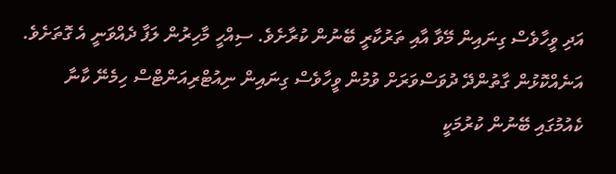އަދި ވީހާވެސް ގިނައިން މޭވާ އާއި ތަރުކާރީ ބޭނުން ކުރާށެވެ. ސިއްހީ މާހިރުން ލަފާ ދެއްވަނީ އެ ގޮތަށެވެ.
އަނެއްކޮޅުން ގާތުންދޭ ދުވަސްވަރަށް ވުމުން ވީހާވެސް ގިނައިން ނިއުޓްރިއަންޓްސް ހިމެނޭ ކާނާ ކެއުމުގައި ބޭނުން ކުރުމަކީ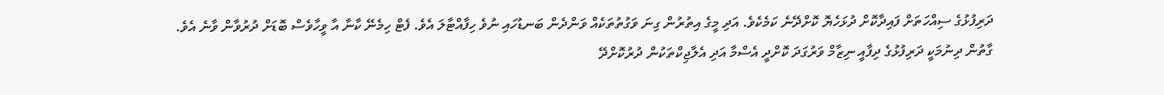ދަރިފުޅުގެ ސިއްހަތަށް ފައިދާކޮށް ދުޅަހެޔޮ ކޮށްދޭނެ ކަމެކެވެ. އަދި މީގެ އިތުރުން ގިނަ ވަގުތުތަކެއް ވަންދެން ބަނޑުހައި ނުވެ ހިފާއްޓާލަ އެވެ. ފެޓް ހިމެނޭ ކާނާ އާ ވީހާވެސް ބޮޑަށް ދުރުވާން ވާނެ އެވެ.
ގާތުން ދިނުމަކީ ދަރިފުޅުގެ ދިފާއީ ނިޒާމް ވަރުގަދަ ކޮށްދީ އެސްމާ އަދި އެލާޖިކްތަކުން ދުރުކޮށްދޭ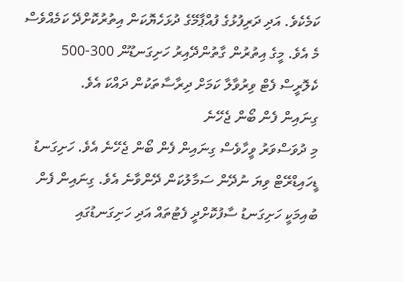ކަމެކެވެ. އަދި ދަރިފުޅުގެ ފުއްޕާމޭގެ ދުޅަހެޔޮކަން އިތުރުކޮށްދޭ ކަމެއްވެސް މެ އެވެ. މީގެ އިތުރުން ގާތުންދޭއިރު ހަށިގަނޑޫން 300-500 ކެލޮރީސް ފެޓް ވިރުވާލާ ކަމަށް ދިރާސާތަކުން ދައްކަ އެވެ.
ގިނައިން ފެން ބޯން ޖެހޭނެ
މި ދުވަސްވަރު ވީހާވެސް ގިނައިން ފެން ބޯން ޖެހޭނެ އެވެ. ހަށިގަނޑު ޑީހައިޑްރޭޓް ވިޔަ ނުދޭން ސަމާލުކަން ދޭންވާނެ އެވެ. ގިނައިން ފެން ބުއިމަކީ ހަށިގަނޑު ސާފުކޮށްދީ ފެޓުތައް އަދި ހަށިގަނޑުގައި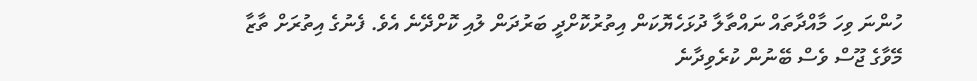ހުންނަ ވިހަ މާއްދާތައް ނައްތާލާ ދުޅަހެޔޮކަން އިތުރުކޮށްދީ ބަރުދަން ލުއި ކޮށްދޭނެ އެވެ. ފެނުގެ އިތުރަށް ތާޒާ މޭވާގެ ޖޫސް ވެސް ބޭނުން ކުރެވިދާނެ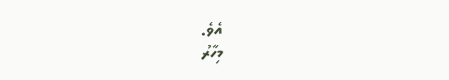އެވެ.
މިހާރު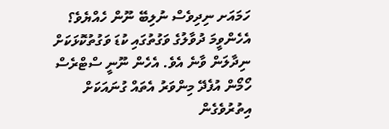ހަމައަށ ނިދިވެސް ނުލިބޭ ނޫން ހެއްޔެވެ؟ އެހެންވީމަ ދުވާލުގެ ވަގުތުގައި ކުޑަ ވަގުތުކޮޅަކަށް ނިދާލަން ވާނެ އެވެ. އެހެން ނޫނީ ސްޓްރެސް ހޯމޯން އުފެދޭ މިންވަރު އެތައް ގުނައަކަށް އިތުރުވެގެން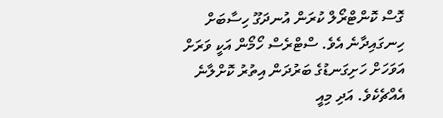ގޮސް ކޮންޓްރޯލް ކުރަން އުނދަގޫ ހިސާބަށް ހިނގައިދާނެ އެވެ. ސްޓްރެސް ހޯމޯން އަކީ ވަރަށް އަވަހަށް ހަށިގަނޑުގެ ބަރުދަން އިތުރު ކޮށްލާނެ އެއްޗެކެވެ. އަދި މިއީ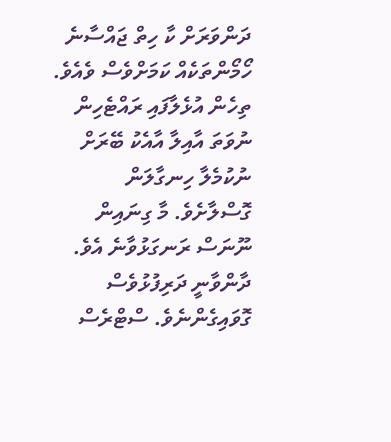ދަންވަރަށް ކާ ހިތް ޖައްސާނެ ހޯމޯންތަކެއް ކަމަށްވެސް ވެއެވެ.
ތިހެން އުޅެލާފައި ރައްޓެހިން ނުވަތަ އާއިލާ އާއެކު ބޭރަށް ނުކުމެލާ ހިނގާލަން ގޮސްލާށެވެ. މާ ގިނައިން ނޫނަސް ރަނގަޅުވާނެ އެވެ. ދާންވާނީ ދަރިފުޅުވެސް ގޮވައިގެންނެވެ. ސްޓްރެސް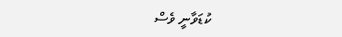ކުޑަވާނީ ވެސް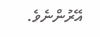އޭރުންނެވެ.